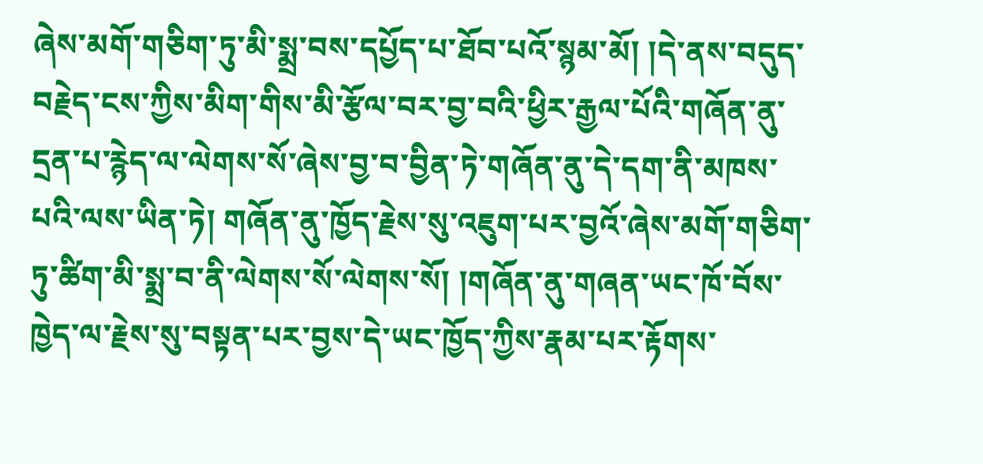ཞེས་མགོ་གཅིག་ཏུ་མི་སྨྲ་བས་དཔྱོད་པ་ཐོབ་པའོ་སྙམ་མོ། །དེ་ནས་བདུད་བརྗེད་ངས་ཀྱིས་མིག་གིས་མི་རྩོལ་བར་བྱ་བའི་ཕྱིར་རྒྱལ་པོའི་གཞོན་ནུ་དྲན་པ་རྙེད་ལ་ལེགས་སོ་ཞེས་བྱ་བ་བྱིན་ཏེ་གཞོན་ནུ་དེ་དག་ནི་མཁས་པའི་ལས་ཡིན་ཏེ། གཞོན་ནུ་ཁྱོད་རྗེས་སུ་འཇུག་པར་བྱའོ་ཞེས་མགོ་གཅིག་ཏུ་ཚིག་མི་སྨྲ་བ་ནི་ལེགས་སོ་ལེགས་སོ། །གཞོན་ནུ་གཞན་ཡང་ཁོ་བོས་ཁྱེད་ལ་རྗེས་སུ་བསྟན་པར་བྱས་དེ་ཡང་ཁྱོད་ཀྱིས་རྣམ་པར་རྟོགས་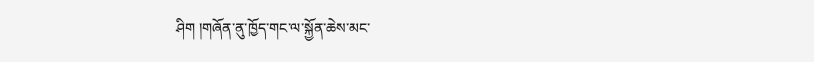ཤིག །གཞོན་ནུ་ཁྱོད་གང་ལ་སྐྱོན་ཆེས་མང་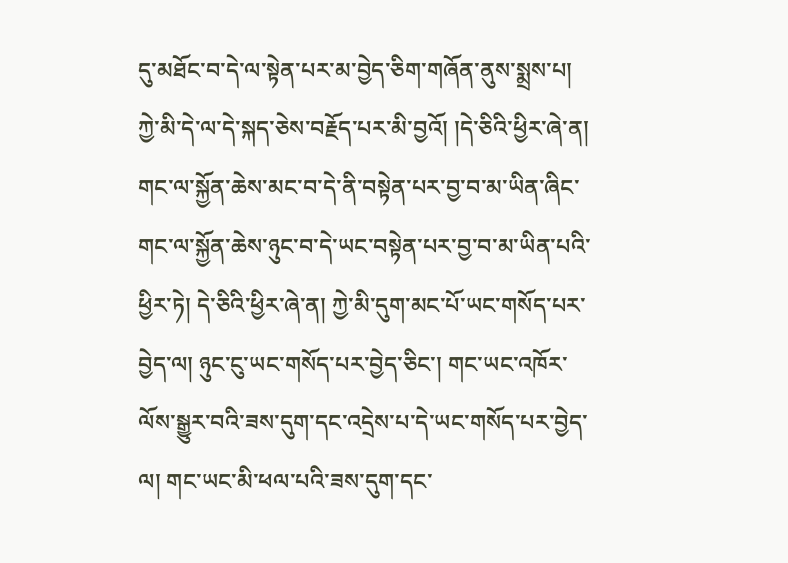དུ་མཐོང་བ་དེ་ལ་སྟེན་པར་མ་བྱེད་ཅིག་གཞོན་ནུས་སྨྲས་པ། ཀྱེ་མི་དེ་ལ་དེ་སྐད་ཅེས་བརྗོད་པར་མི་བྱའོ། །དེ་ཅིའི་ཕྱིར་ཞེ་ན། གང་ལ་སྐྱོན་ཆེས་མང་བ་དེ་ནི་བསྟེན་པར་བྱ་བ་མ་ཡིན་ཞིང་གང་ལ་སྐྱོན་ཆེས་ཉུང་བ་དེ་ཡང་བསྟེན་པར་བྱ་བ་མ་ཡིན་པའི་ཕྱིར་ཏེ། དེ་ཅིའི་ཕྱིར་ཞེ་ན། ཀྱེ་མི་དུག་མང་པོ་ཡང་གསོད་པར་བྱེད་ལ། ཉུང་ངུ་ཡང་གསོད་པར་བྱེད་ཅིང་། གང་ཡང་འཁོར་ལོས་སྒྱུར་བའི་ཟས་དུག་དང་འདྲེས་པ་དེ་ཡང་གསོད་པར་བྱེད་ལ། གང་ཡང་མི་ཕལ་པའི་ཟས་དུག་དང་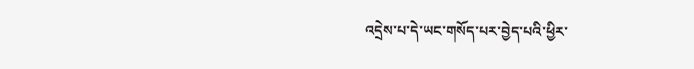འདྲེས་པ་དེ་ཡང་གསོད་པར་བྱེད་པའི་ཕྱིར་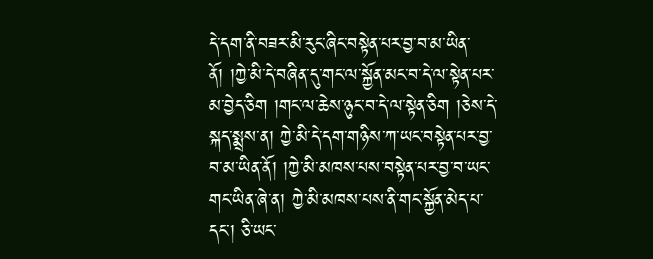དེ་དག་ནི་བཟར་མི་རུང་ཞིང་བསྟེན་པར་བྱ་བ་མ་ཡིན་ནོ། །ཀྱེ་མི་དེ་བཞིན་དུ་གང་ལ་སྐྱོན་མང་བ་དེ་ལ་སྟེན་པར་མ་བྱེད་ཅིག །གང་ལ་ཆེས་ཉུང་བ་དེ་ལ་སྟེན་ཅིག །ཅེས་དེ་སྐད་སྨྲས་ན། ཀྱེ་མི་དེ་དག་གཉིས་ཀ་ཡང་བསྟེན་པར་བྱ་བ་མ་ཡིན་ནོ། །ཀྱེ་མི་མཁས་པས་བསྟེན་པར་བྱ་བ་ཡང་གང་ཡིན་ཞེ་ན། ཀྱེ་མི་མཁས་པས་ནི་གང་སྐྱོན་མེད་པ་དང་། ཅི་ཡང་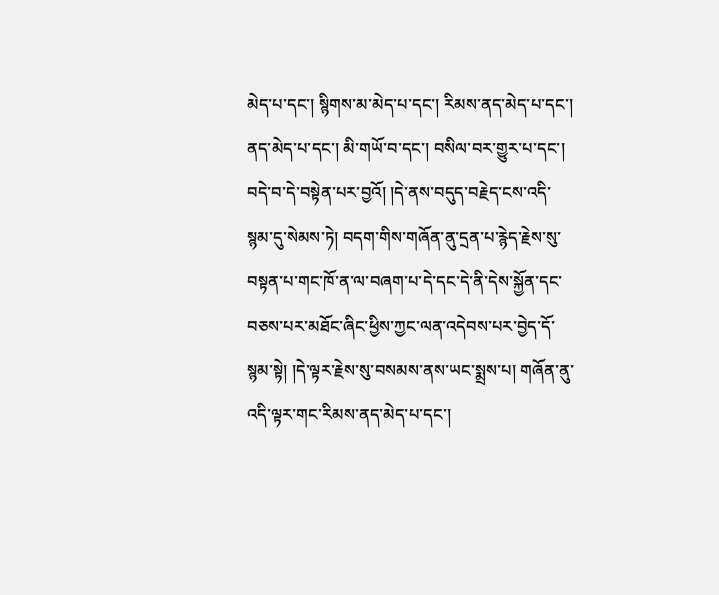མེད་པ་དང་། སྙིགས་མ་མེད་པ་དང་། རིམས་ནད་མེད་པ་དང་། ནད་མེད་པ་དང་། མི་གཡོ་བ་དང་། བསིལ་བར་གྱུར་པ་དང་། བདེ་བ་དེ་བསྟེན་པར་བྱའོ། །དེ་ནས་བདུད་བརྗེད་ངས་འདི་སྙམ་དུ་སེམས་ཏེ། བདག་གིས་གཞོན་ནུ་དྲན་པ་རྙེད་རྗེས་སུ་བསྟན་པ་གང་ཁོ་ན་ལ་བཞག་པ་དེ་དང་དེ་ནི་དེས་སྐྱོན་དང་བཅས་པར་མཐོང་ཞིང་ཕྱིས་ཀྱང་ལན་འདེབས་པར་བྱེད་དོ་སྙམ་སྟེ། །དེ་ལྟར་རྗེས་སུ་བསམས་ནས་ཡང་སྨྲས་པ། གཞོན་ནུ་འདི་ལྟར་གང་རིམས་ནད་མེད་པ་དང་།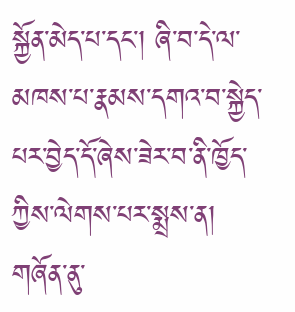སྐྱོན་མེད་པ་དང་། ཞི་བ་དེ་ལ་མཁས་པ་རྣམས་དགའ་བ་སྐྱེད་པར་བྱེད་དོ་ཞེས་ཟེར་བ་ནི་ཁྱོད་ཀྱིས་ལེགས་པར་སྨྲས་ན། གཞོན་ནུ་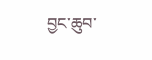བྱང་ཆུབ་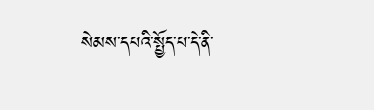སེམས་དཔའི་སྤྱོད་པ་དེ་ནི་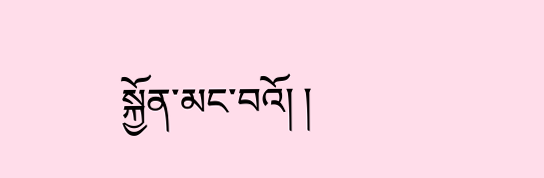སྐྱོན་མང་བའོ། །